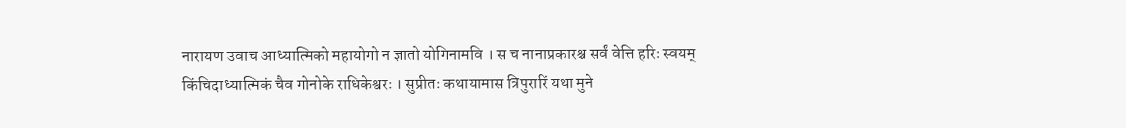नारायण उवाच आध्यात्मिको महायोगो न ज्ञातो योगिनामवि । स च नानाप्रकारश्च सर्वं वेत्ति हरिः स्वयम्
किंचिदाध्यात्मिकं चैव गोनोके राधिकेश्वरः । सुप्रीतः कथायामास त्रिपुरारिं यथा मुने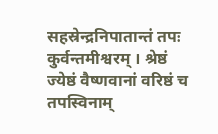सहस्रेन्द्रनिपातान्तं तपः कुर्वन्तमीश्वरम् । श्रेष्ठं ज्येष्ठं वैष्णवानां वरिष्ठं च तपस्विनाम्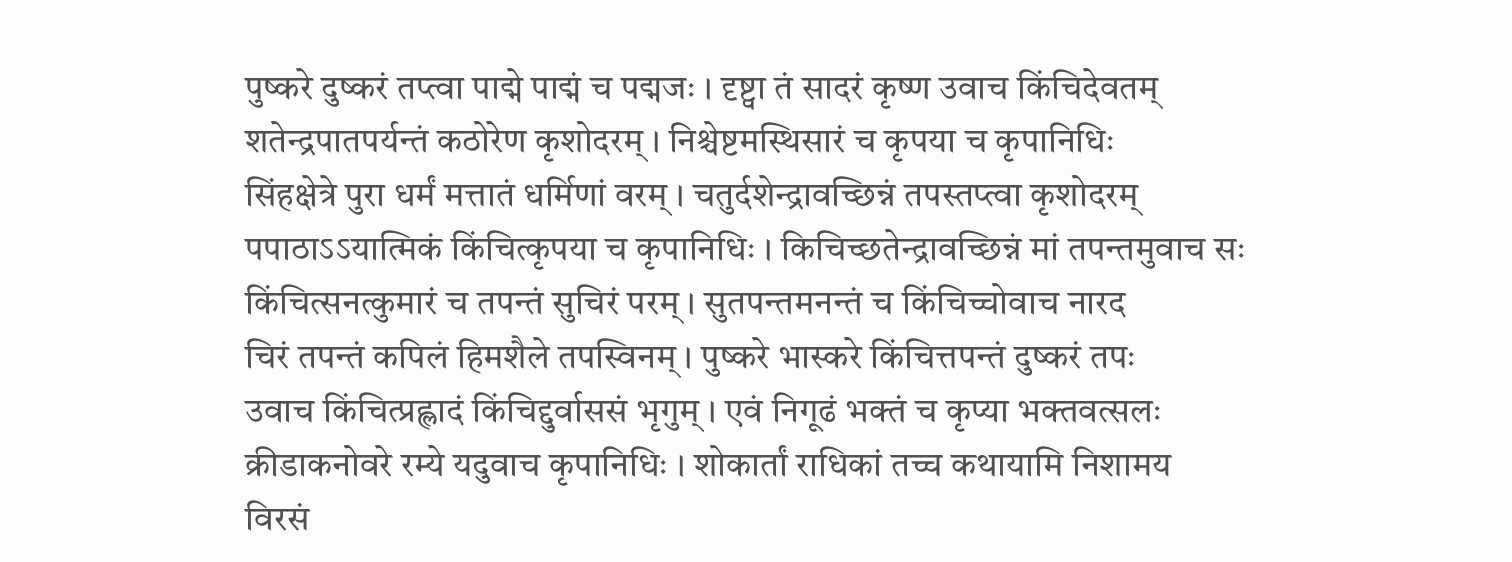पुष्करे दुष्करं तप्त्वा पाद्मे पाद्मं च पद्मजः । दृष्ट्वा तं सादरं कृष्ण उवाच किंचिदेवतम्
शतेन्द्रपातपर्यन्तं कठोरेण कृशोदरम् । निश्चेष्टमस्थिसारं च कृपया च कृपानिधिः
सिंहक्षेत्रे पुरा धर्मं मत्तातं धर्मिणां वरम् । चतुर्दशेन्द्रावच्छिन्नं तपस्तप्त्वा कृशोदरम्
पपाठाऽऽयात्मिकं किंचित्कृपया च कृपानिधिः । किचिच्छतेन्द्रावच्छिन्नं मां तपन्तमुवाच सः
किंचित्सनत्कुमारं च तपन्तं सुचिरं परम् । सुतपन्तमनन्तं च किंचिच्चोवाच नारद
चिरं तपन्तं कपिलं हिमशैले तपस्विनम् । पुष्करे भास्करे किंचित्तपन्तं दुष्करं तपः
उवाच किंचित्प्रह्लादं किंचिद्दुर्वाससं भृगुम् । एवं निगूढं भक्तं च कृप्या भक्तवत्सलः
क्रीडाकनोवरे रम्ये यदुवाच कृपानिधिः । शोकार्तां राधिकां तच्च कथायामि निशामय
विरसं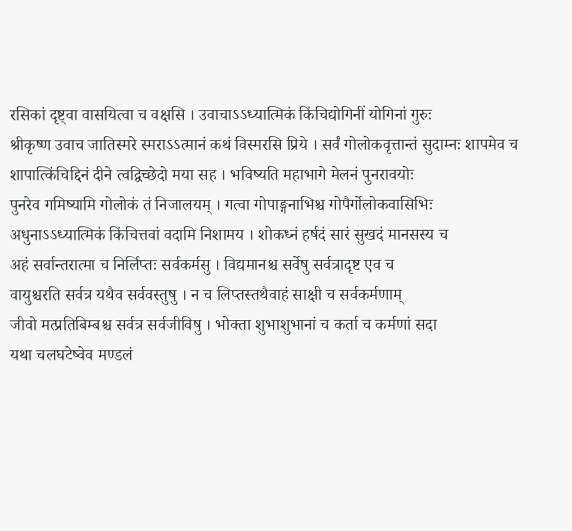रसिकां दृष्ट्वा वासयित्वा च वक्षसि । उवाचाऽऽध्यात्मिकं किंचिद्योगिनीं योगिनां गुरुः
श्रीकृष्ण उवाच जातिस्मरे स्मराऽऽत्मानं कथं विस्मरसि प्रिये । सर्वं गोलोकवृत्तान्तं सुदाम्नः शापमेव च
शापात्किंचिद्दिनं दीने त्वद्विच्छेदो मया सह । भविष्यति महाभागे मेलनं पुनरावयोः
पुनरेव गमिष्यामि गोलोकं तं निजालयम् । गत्वा गोपाङ्गनाभिश्च गोपैर्गोलोकवासिभिः
अधुनाऽऽध्यात्मिकं किंचित्तवां वदामि निशामय । शोकध्नं हर्षदं सारं सुखदं मानसस्य च
अहं सर्वान्तरात्मा च निर्लिप्तः सर्वकर्मसु । विद्यमानश्च सर्वेषु सर्वत्रादृष्ट एव च
वायुश्चरति सर्वत्र यथैव सर्ववस्तुषु । न च लिप्तस्तथैवाहं साक्षी च सर्वकर्मणाम्
जीवो मत्प्रतिबिम्बश्च सर्वत्र सर्वजीविषु । भोक्ता शुभाशुभानां च कर्ता च कर्मणां सदा
यथा चलघटेष्वेव मण्डलं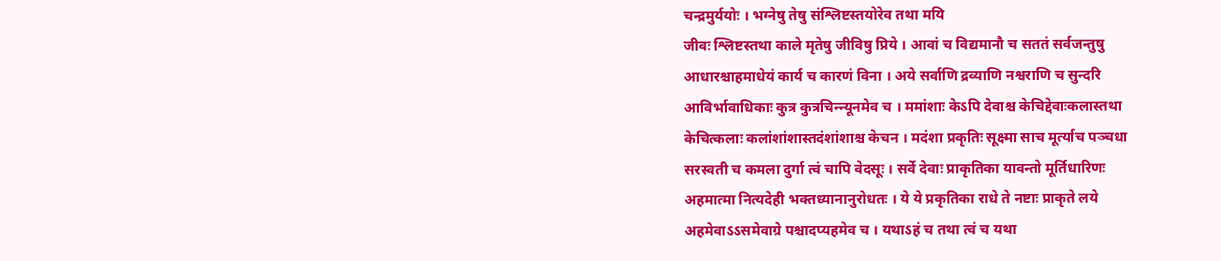चन्द्रमुर्ययोः । भग्नेषु तेषु संश्लिष्टस्तयोरेव तथा मयि
जीवः श्लिष्टस्तथा काले मृतेषु जीविषु प्रिये । आवां च विद्यमानौ च सततं सर्वजन्तुषु
आधारश्चाहमाधेयं कार्य च कारणं विना । अये सर्वाणि द्रव्याणि नश्वराणि च सुन्दरि
आविर्भावाधिकाः कुत्र कुत्रचिन्न्यूनमेव च । ममांशाः केऽपि देवाश्च केचिद्देवाःकलास्तथा
केचित्कलाः कलांशांशास्तदंशांशाश्च केचन । मदंशा प्रकृतिः सूक्ष्मा साच मूर्त्याच पञ्चधा
सरस्वती च कमला दुर्गा त्वं चापि वेदसूः । सर्वे देवाः प्राकृतिका यावन्तो मूर्तिधारिणः
अहमात्मा नित्यदेही भक्तध्यानानुरोधतः । ये ये प्रकृतिका राधे ते नष्टाः प्राकृते लये
अहमेवाऽऽसमेवाग्रे पश्चादप्यहमेव च । यथाऽहं च तथा त्वं च यथा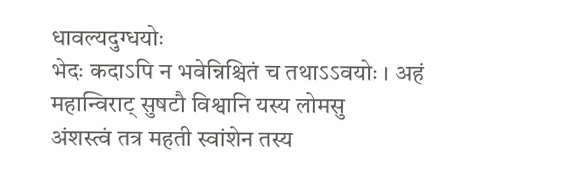धावल्यदुग्धयोः
भेदः कदाऽपि न भवेन्निश्चितं च तथाऽऽवयोः । अहं महान्विराट् सुषटौ विश्वानि यस्य लोमसु
अंशस्त्वं तत्र महती स्वांशेन तस्य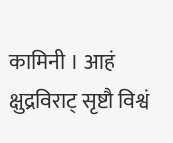कामिनी । आहं क्षुद्रविराट् सृष्टौ विश्वं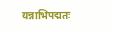यन्नाभिपद्मतः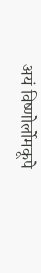अयं विष्णोर्लोमकूपे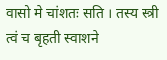वासो मे चांशतः सति । तस्य स्त्री त्वं च बृहती स्वाशने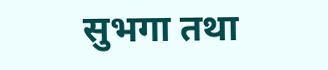सुभगा तथा